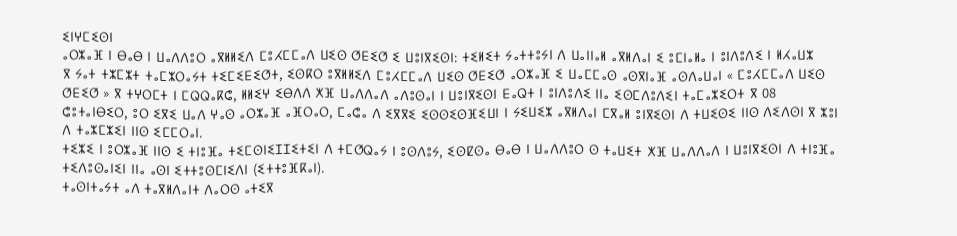ⵉⵏⵖⵎⵉⵙⵏ
ⴰⵔⵣⴰⴼ ⵏ ⴱⴰⴱ ⵏ ⵡⴰⴷⴷⵓⵔ ⴰⴳⵍⵍⵉⴷ ⵎⵓⵃⵎⵎⴰⴷ ⵡⵉⵙ ⵚⴹⵉⵚ ⵉ ⵡⵓⵏⴳⵉⵙⵏ: ⵜⵉⵍⵉⵜ ⵢⴰⵜⵜⵓⵢⵏ ⴷ ⵡⴰⵏⵏⴰⵍ ⴰⴳⵍⴷⴰⵏ ⵉ ⵓⵎⵏⴰⵍⴰ ⵏ ⵓⵏⴷⵓⴷⵉ ⵏ ⵍⵃⴰⵡⵣ
ⴳ ⵢⴰⵜ ⵜⵣⵎⵣⵜ ⵜⴰⵎⵣⵔⴰⵢⵜ ⵜⵉⵎⵉⴹⵉⵚⵜ, ⵉⵙⴽⵔ ⵓⴳⵍⵍⵉⴷ ⵎⵓⵃⵎⵎⴰⴷ ⵡⵉⵙ ⵚⴹⵉⵚ ⴰⵔⵣⴰⴼ ⵉ ⵡⴰⵎⵎⴰⵙ ⴰⵙⴳⵏⴰⴼ ⴰⵙⴷⴰⵡⴰⵏ « ⵎⵓⵃⵎⵎⴰⴷ ⵡⵉⵙ ⵚⴹⵉⵚ » ⴳ ⵜⵖⵔⵎⵜ ⵏ ⵎⵕⵕⴰⴽⵛ, ⵍⵍⵉⵖ ⵉⴱⴷⴷ ⵅⴼ ⵡⴰⴷⴷⴰⴷ ⴰⴷⵓⵙⴰⵏ ⵏ ⵡⵓⵏⴳⵉⵙⵏ ⴹⴰⵕⵜ ⵏ ⵓⵏⴷⵓⴷⵉ ⵏⵏⴰ ⵉⵙⵎⴷⵓⴷⵉⵏ ⵜⴰⵎⴰⵣⵉⵔⵜ ⴳ 08 ⵛⵓⵜⴰⵏⴱⵉⵔ, ⵓⵔ ⵉⴳⵉ ⵡⴰⴷ ⵖⴰⵙ ⴰⵔⵣⴰⴼ ⴰⴼⵔⴰⵔ, ⵎⴰⵛⴰ ⴷ ⵉⴳⴳⵉ ⵉⵙⵙⵉⵙⴼⵉⵡⵏ ⵏ ⵢⵉⵡⵉⵣ ⴰⴳⵍⴷⴰⵏ ⵎⴳⴰⵍ ⵓⵏⴳⵉⵙⵏ ⴷ ⵜⵡⵉⵙⵉ ⵏⵏⵙ ⴷⵉⴷⵙⵏ ⴳ ⵣⵓⵏ ⴷ ⵜⴰⵣⵎⵣⵉⵏ ⵏⵏⵙ ⵉⵎⵎⵔⴰⵏ.
ⵜⵉⵣⵉ ⵏ ⵓⵔⵣⴰⴼ ⵏⵏⵙ ⵉ ⵜⵏⵓⴼⴰ ⵜⵉⵎⵙⵏⵉⵊⵊⵉⵜⵉⵏ ⴷ ⵜⵎⵚⵕⴰⵢ ⵏ ⵓⵙⴷⵓⵢ, ⵉⵙⵇⵙⴰ ⴱⴰⴱ ⵏ ⵡⴰⴷⴷⵓⵔ ⵙ ⵜⴰⵡⵉⵜ ⵅⴼ ⵡⴰⴷⴷⴰⴷ ⵏ ⵡⵓⵏⴳⵉⵙⵏ ⴷ ⵜⵏⵓⴼⴰ ⵜⵉⴷⵓⵙⴰⵏⵉⵏ ⵏⵏⴰ ⴰⵙⵏ ⵉⵜⵜⵓⵙⵎⵏⵉⴷⵏ (ⵉⵜⵜⵓⴼⴽⴰⵏ).
ⵜⴰⵙⵏⵜⴰⵢⵜ ⴰⴷ ⵜⴰⴳⵍⴷⴰⵏⵜ ⴷⴰⵔⵙ ⴰⵜⵉⴳ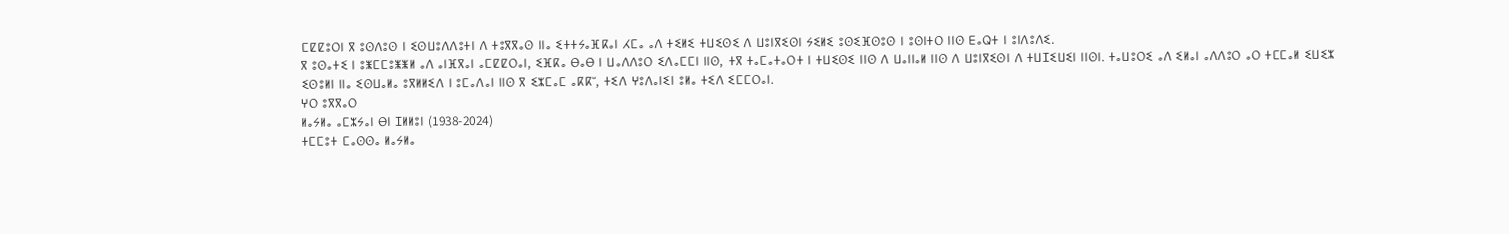ⵎⵇⵇⵓⵔⵏ ⴳ ⵓⵙⴷⵓⵙ ⵏ ⵉⵙⵡⵓⴷⴷⵓⵜⵏ ⴷ ⵜⵓⴳⴳⴰⵙ ⵏⵏⴰ ⵉⵜⵜⵢⴰⴼⴽⴰⵏ ⵃⵎⴰ ⴰⴷ ⵜⵉⵍⵉ ⵜⵡⵉⵙⵉ ⴷ ⵡⵓⵏⴳⵉⵙⵏ ⵢⵉⵍⵉ ⵓⵙⵉⴼⵙⵓⵙ ⵏ ⵓⵙⵏⵜⵔ ⵏⵏⵙ ⴹⴰⵕⵜ ⵏ ⵓⵏⴷⵓⴷⵉ.
ⴳ ⵓⵙⴰⵜⵉ ⵏ ⵓⵥⵎⵎⵓⵥⵥⵍ ⴰⴷ ⴰⵏⴼⴳⴰⵏ ⴰⵎⵇⵇⵔⴰⵏ, ⵉⴼⴽⴰ ⴱⴰⴱ ⵏ ⵡⴰⴷⴷⵓⵔ ⵉⴷⴰⵎⵎⵏ ⵏⵏⵙ, ⵜⴳ ⵜⴰⵎⴰⵜⴰⵔⵜ ⵏ ⵜⵡⵉⵙⵉ ⵏⵏⵙ ⴷ ⵡⴰⵏⵏⴰⵍ ⵏⵏⵙ ⴷ ⵡⵓⵏⴳⵉⵙⵏ ⴷ ⵜⵡⵊⵉⵡⵉⵏ ⵏⵏⵙⵏ. ⵜⴰⵡⵓⵔⵉ ⴰⴷ ⵉⵍⴰⵏ ⴰⴷⴷⵓⵔ ⴰⵔ ⵜⵎⵎⴰⵍ ⵉⵡⵉⵣ ⵉⵙⵓⵍⵏ ⵏⵏⴰ ⵉⵙⵡⴰⵍⴰ ⵓⴳⵍⵍⵉⴷ ⵏ ⵓⵎⴰⴷⴰⵏ ⵏⵏⵙ ⴳ ⵉⵣⵎⴰⵎ ⴰⴽⴽⵯ, ⵜⵉⴷ ⵖⵓⴷⴰⵏⵉⵏ ⵓⵍⴰ ⵜⵉⴷ ⵉⵎⵎⵔⴰⵏ.
ⵖⵔ ⵓⴳⴳⴰⵔ
ⵍⴰⵢⵍⴰ ⴰⵎⵣⵢⴰⵏ ⴱⵏ ⵊⵍⵍⵓⵏ (1938-2024)
ⵜⵎⵎⵓⵜ ⵎⴰⵙⵙⴰ ⵍⴰⵢⵍⴰ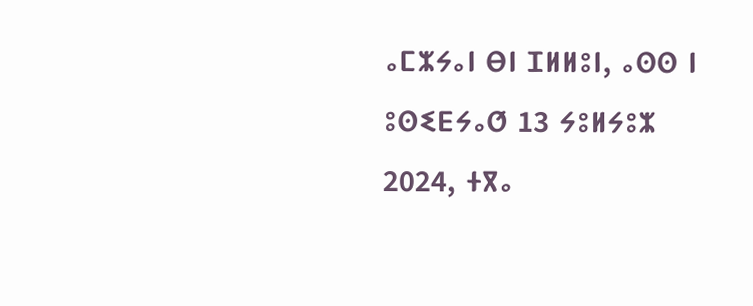ⴰⵎⵣⵢⴰⵏ ⴱⵏ ⵊⵍⵍⵓⵏ, ⴰⵙⵙ ⵏ ⵓⵙⵉⴹⵢⴰⵚ 13 ⵢⵓⵍⵢⵓⵣ 2024, ⵜⴳⴰ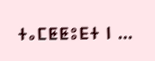ⵜⴰⵎⵟⵟⵓⴹⵜ ⵏ ...